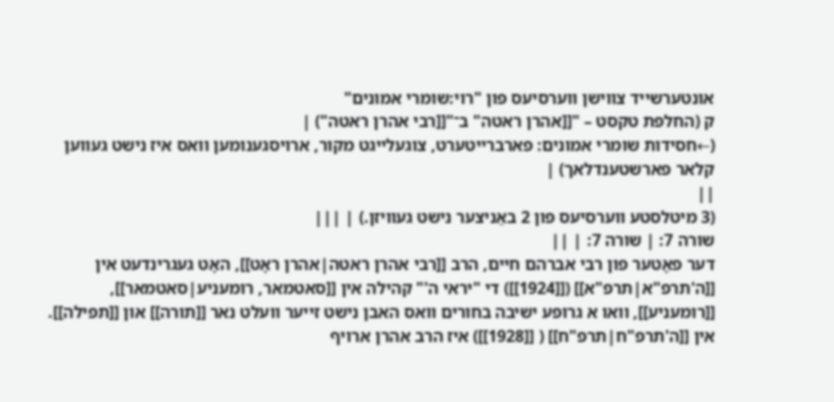אונטערשייד צווישן ווערסיעס פון "רוי:שומרי אמונים"
ק (החלפת טקסט – "[[אהרן ראטה" ב־"[[רבי אהרן ראטה") |
(←חסידות שומרי אמונים: פארברייטערט, צוגעלייגט מקור, ארויסגענומען וואס איז נישט געווען קלאר פארשטענדלאך) |
||
(3 מיטלסטע ווערסיעס פון 2 באַניצער נישט געוויזן.) | |||
שורה 7: | שורה 7: | ||
דער פאָטער פון רבי אברהם חיים, הרב [[רבי אהרן ראטה|אהרן ראָט]], האָט געגרינדעט אין [[ה'תרפ"א|תרפ"א]] ([[1924]]) די "יראי ה'" קהילה אין [[סאטמאר, רומעניע|סאטמאר]], [[רומעניע]], וואו א גרופע ישיבה בחורים וואס האבן נישט זייער וועלט נאר [[תורה]] און [[תפילה]]. אין [[ה'תרפ"ח|תרפ"ח]] ( [[1928]]) איז הרב אהרן ארויף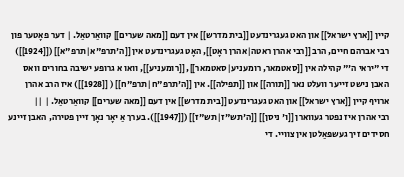קיין [[ארץ ישראל]] און האט געגרינדעט [[בית מדרש]] אין דעם [[מאה שערים]] קוואַרטאַל. | דער פאָטער פון רבי אברהם חיים, הרב [[רבי אהרן ראטה|אהרן ראָט]], האָט געגרינדעט אין [[ה'תרפ"א|תרפ"א]] ([[1924]]) די "יראי ה'" קהילה אין [[סאטמאר, רומעניע|סאטמאר]], [[רומעניע]], וואו א גרופע ישיבה בחורים וואס האבן נישט זייער וועלט נאר [[תורה]] און [[תפילה]]. אין [[ה'תרפ"ח|תרפ"ח]] ( [[1928]]) איז הרב אהרן ארויף קיין [[ארץ ישראל]] און האט געגרינדעט [[בית מדרש]] אין דעם [[מאה שערים]] קוואַרטאַל. | ||
רבי אהרן איז נפטר געווארן [[ו' ניסן]] [[ה'תש"ז|תש"ז]] ([[1947]]). בערך אַ יאָר נאָך זיין פטירה, האבן זיינע חסידים זיך געשפּאַלטן אין צוויי. די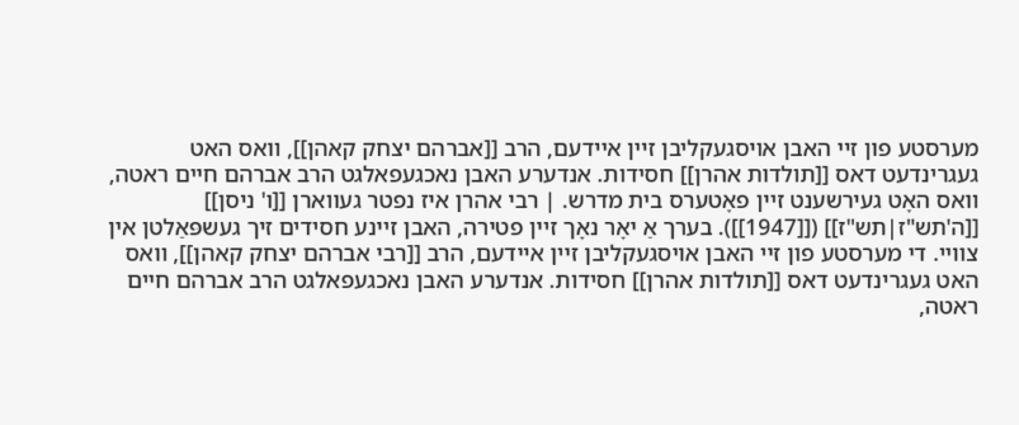מערסטע פון זיי האבן אויסגעקליבן זיין איידעם, הרב [[אברהם יצחק קאהן]], וואס האט געגרינדעט דאס [[תולדות אהרן]] חסידות. אנדערע האבן נאכגעפאלגט הרב אברהם חיים ראטה, וואס האָט געירשענט זיין פאָטערס בית מדרש. | רבי אהרן איז נפטר געווארן [[ו' ניסן]] [[ה'תש"ז|תש"ז]] ([[1947]]). בערך אַ יאָר נאָך זיין פטירה, האבן זיינע חסידים זיך געשפּאַלטן אין צוויי. די מערסטע פון זיי האבן אויסגעקליבן זיין איידעם, הרב [[רבי אברהם יצחק קאהן]], וואס האט געגרינדעט דאס [[תולדות אהרן]] חסידות. אנדערע האבן נאכגעפאלגט הרב אברהם חיים ראטה,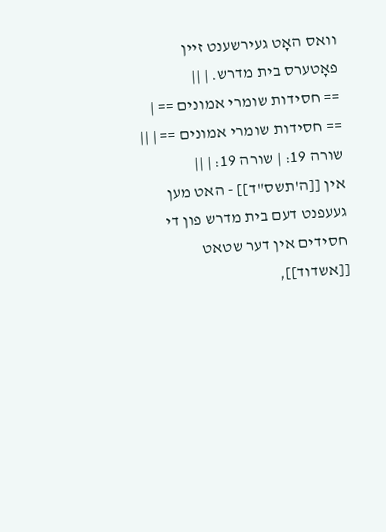וואס האָט געירשענט זיין פאָטערס בית מדרש. | ||
== חסידות שומרי אמונים == | == חסידות שומרי אמונים == | ||
שורה 19: | שורה 19: | ||
אין [[ה'תשס"ד]] - האט מען געעפנט דעם בית מדרש פון די חסידים אין דער שטאט [[אשדוד]],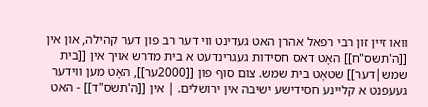וואו זיין זון רבי רפאל אהרן האט געדינט ווי דער רב פון דער קהילה, און אין [[ה'תשס"ח]] האָט דאס חסידות געגרינדעט א בית מדרש אויך אין [[בית שמש|דער]] שטאָט בית שמש. צום סוף פון [[2000ער]], האָט מען ווידער געעפנט א קליינע חסידישע ישיבה אין ירושלים. | אין [[ה'תשס"ד]] - האט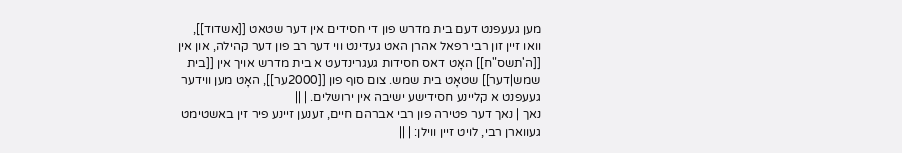מען געעפנט דעם בית מדרש פון די חסידים אין דער שטאט [[אשדוד]], וואו זיין זון רבי רפאל אהרן האט געדינט ווי דער רב פון דער קהילה, און אין [[ה'תשס"ח]] האָט דאס חסידות געגרינדעט א בית מדרש אויך אין [[בית שמש|דער]] שטאָט בית שמש. צום סוף פון [[2000ער]], האָט מען ווידער געעפנט א קליינע חסידישע ישיבה אין ירושלים. | ||
נאך | נאך דער פטירה פון רבי אברהם חיים, זענען זיינע פיר זין באשטימט געווארן רבי, לויט זיין ווילן: | ||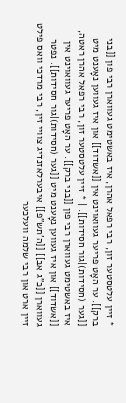* זיין עלטסטער זון, רבי רפאל אהרן, איז באשטימט געווארן רבי פון [[בני ברק]]. ער האָט פריער געוואוינט אין [[אשדוד]] און איז געווען נאָענט מיט [[גער (חסידות)|גור חסידות]]. | * זיין עלטסטער זון, רבי רפאל אהרן ראטה, איז באשטימט געווארן רבי פון [[בני ברק]]. ער האָט פריער געוואוינט אין [[אשדוד]] און איז געווען נאָענט מיט [[גער (חסידות)|גור חסידות]]. נפטר געווארן [[כ"ג אב]] [[ה'תש"פ]] איבערלאזנדיג צוויי זין, רבי מרדכי וואס פילט זיין ארט און רבי שלמה וועלכער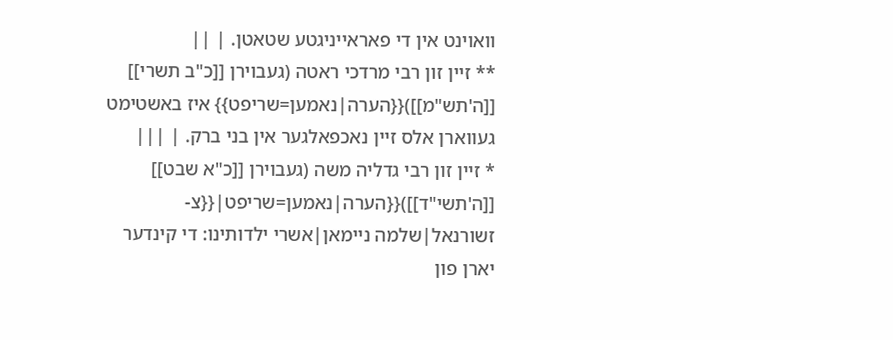וואוינט אין די פאראייניגטע שטאטן. | ||
** זיין זון רבי מרדכי ראטה (געבוירן [[כ"ב תשרי]] [[ה'תש"מ]]){{הערה|נאמען=שריפט}} איז באשטימט געווארן אלס זיין נאכפאלגער אין בני ברק. | |||
* זיין זון רבי גדליה משה (געבוירן [[כ"א שבט]] [[ה'תשי"ד]]){{הערה|נאמען=שריפט|{{צ-זשורנאל|שלמה ניימאן|אשרי ילדותינו: די קינדער יארן פון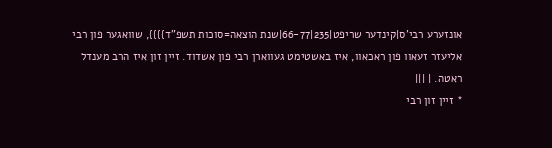אונזערע רבי'ס|קינדער שריפט|235|66-77|שנת הוצאה=סוכות תשפ"ד}}}}, שוואגער פון רבי אליעזר זעאוו פון ראכאוו, איז באשטימט געווארן רבי פון אשדוד. זיין זון איז הרב מענדל ראטה. | |||
* זיין זון רבי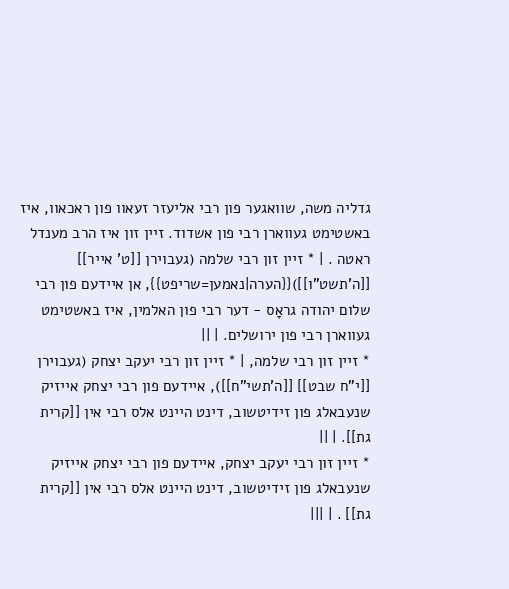גדליה משה, שוואגער פון רבי אליעזר זעאוו פון ראכאוו, איז באשטימט געווארן רבי פון אשדוד. זיין זון איז הרב מענדל ראטה . | * זיין זון רבי שלמה (געבוירן [[ט' אייר]] [[ה'תשט"ו]]){{הערה|נאמען=שריפט}}, אן איידעם פון רבי שלום יהודה גראָס - דער רבי פון האלמין, איז באשטימט געווארן רבי פון ירושלים. | ||
* זיין זון רבי שלמה, | * זיין זון רבי יעקב יצחק (געבוירן [[י"ח שבט]] [[ה'תשי"ח]]), איידעם פון רבי יצחק אייזיק שנעבאלג פון זידיטשוב, דינט היינט אלס רבי אין [[קרית גת]]. | ||
* זיין זון רבי יעקב יצחק, איידעם פון רבי יצחק אייזיק שנעבאלג פון זידיטשוב, דינט היינט אלס רבי אין [[קרית גת]] . | |||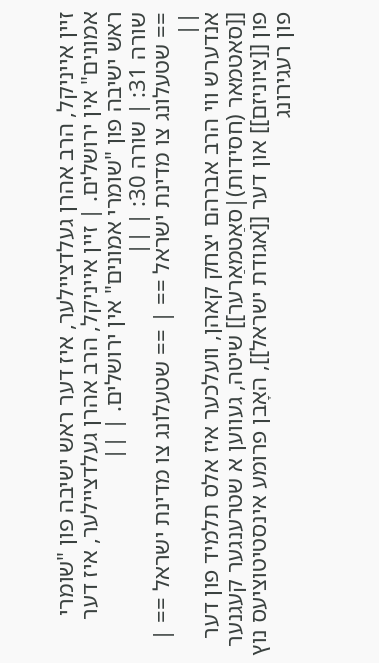זיין אייניקל, הרב אהרן געלדציילער, איז דער ראש ישיבה פון "שומרי אמונים" אין ירושלים. | זיין אייניקל, הרב אהרן געלדציילער, איז דער ראש ישיבה פון "שומרי אמונים" אין ירושלים. | ||
שורה 31: | שורה 30: | ||
== שטעלונג צו מדינת ישראל == | == שטעלונג צו מדינת ישראל == | ||
אנדערש ווי הרב אברהם יצחק קאהן, וועלכער איז אלס תלמיד פון דער [[סאטמאר (חסידות)|סאַטמאַרער]] שיטה, געווען א שטרענגער קעגנער פון [[ציוניזם]] און דער [[אגודת ישראל]], האָבן פרומע אינסטיטוציעס נוץ פון רעגירונג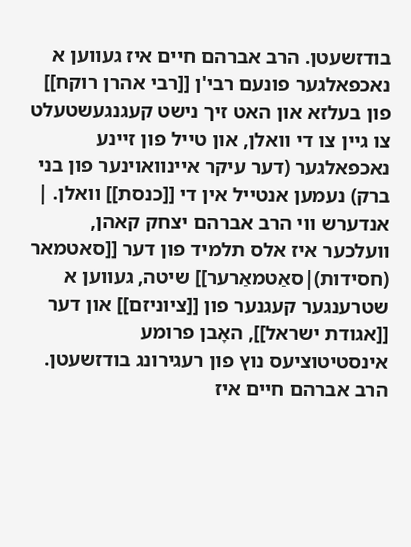בודזשעטן. הרב אברהם חיים איז געווען א נאכפאלגער פונעם רבי'ן [[רבי אהרן רוקח]] פון בעלזא און האט זיך נישט קעגנגעשטעלט צו גיין צו די וואלן, און טייל פון זיינע נאכפאלגער (דער עיקר איינוואוינער פון בני ברק) נעמען אנטייל אין די [[כנסת]] וואלן. | אנדערש ווי הרב אברהם יצחק קאהן, וועלכער איז אלס תלמיד פון דער [[סאטמאר (חסידות)|סאַטמאַרער]] שיטה, געווען א שטרענגער קעגנער פון [[ציוניזם]] און דער [[אגודת ישראל]], האָבן פרומע אינסטיטוציעס נוץ פון רעגירונג בודזשעטן. הרב אברהם חיים איז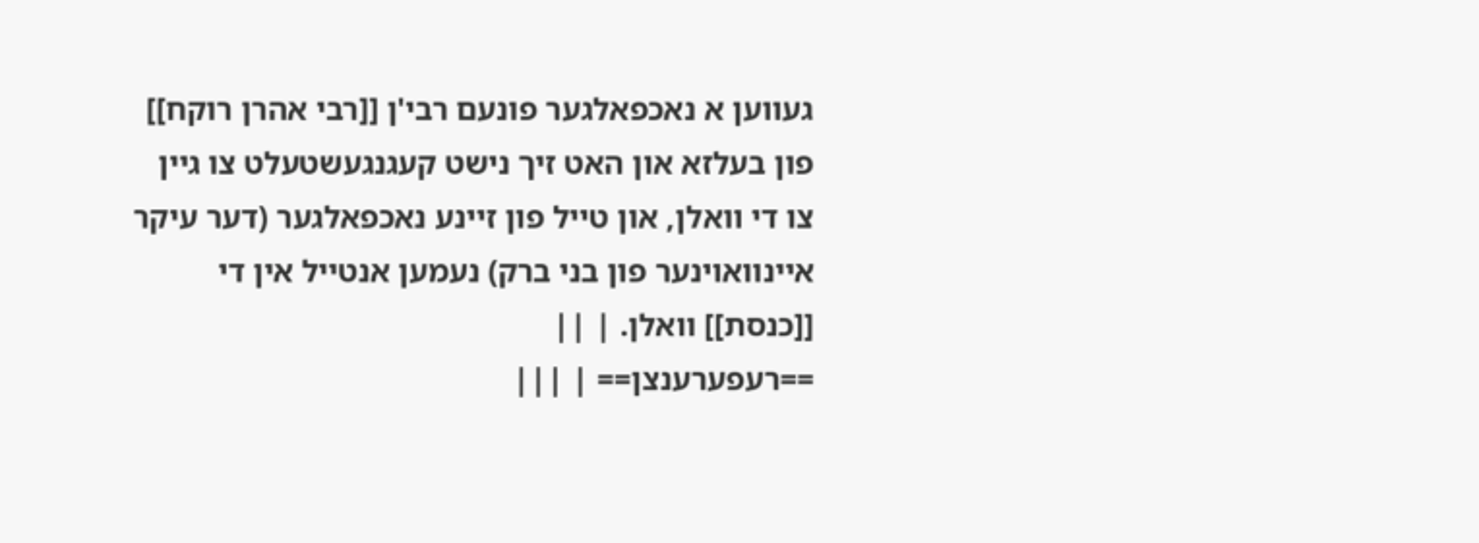געווען א נאכפאלגער פונעם רבי'ן [[רבי אהרן רוקח]] פון בעלזא און האט זיך נישט קעגנגעשטעלט צו גיין צו די וואלן, און טייל פון זיינע נאכפאלגער (דער עיקר איינוואוינער פון בני ברק) נעמען אנטייל אין די [[כנסת]] וואלן. | ||
==רעפערענצן== | |||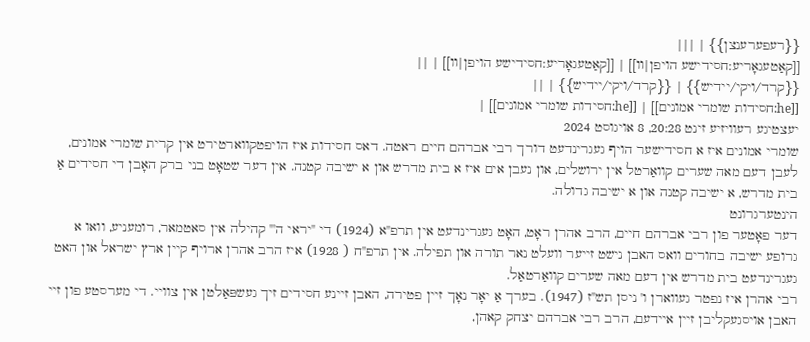{{רעפערענצן}} | |||
[[קאַטעגאָריע:חסידישע הויפן|װ]] | [[קאַטעגאָריע:חסידישע הויפן|װ]] | ||
{{קרד/ויקי/יידיש}} | {{קרד/ויקי/יידיש}} | ||
[[he:חסידות שומרי אמונים]] | [[he:חסידות שומרי אמונים]] |
יעצטיגע רעוויזיע זינט 20:28, 8 אויגוסט 2024
שומרי אמונים איז א חסידישער הויף געגרינדעט דורך רבי אברהם חיים ראטה. דאס חסידות איז הויפטקווארטירט אין קרית שומרי אמונים, לעבן דעם מאה שערים קוואַרטל אין ירושלים, און נעבן אים איז א בית מדרש און א ישיבה קטנה. אין דער שטאָט בני ברק האָבן די חסידים אַ בית מדרש, א ישיבה קטנה און א ישיבה גדולה.
הינטערגרונט
דער פאָטער פון רבי אברהם חיים, הרב אהרן ראָט, האָט געגרינדעט אין תרפ"א (1924) די "יראי ה'" קהילה אין סאטמאר, רומעניע, וואו א גרופע ישיבה בחורים וואס האבן נישט זייער וועלט נאר תורה און תפילה. אין תרפ"ח ( 1928) איז הרב אהרן ארויף קיין ארץ ישראל און האט געגרינדעט בית מדרש אין דעם מאה שערים קוואַרטאַל.
רבי אהרן איז נפטר געווארן ו' ניסן תש"ז (1947). בערך אַ יאָר נאָך זיין פטירה, האבן זיינע חסידים זיך געשפּאַלטן אין צוויי. די מערסטע פון זיי האבן אויסגעקליבן זיין איידעם, הרב רבי אברהם יצחק קאהן,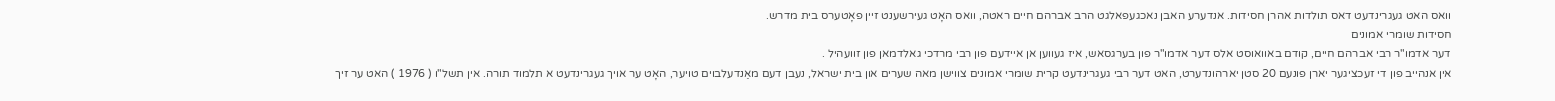וואס האט געגרינדעט דאס תולדות אהרן חסידות. אנדערע האבן נאכגעפאלגט הרב אברהם חיים ראטה, וואס האָט געירשענט זיין פאָטערס בית מדרש.
חסידות שומרי אמונים
דער אדמו"ר רבי אברהם חיים, קודם באוואוסט אלס דער אדמו"ר פון בערגסאש, איז געווען אן איידעם פון רבי מרדכי גאלדמאן פון זוועהיל .
אין אנהייב פון די זעכציגער יארן פונעם 20 סטן יארהונדערט, האט דער רבי געגרינדעט קרית שומרי אמונים צווישן מאה שערים און בית ישראל, נעבן דעם מאַנדעלבוים טויער, האָט ער אויך געגרינדעט א תלמוד תורה. אין תשל"ו ( 1976 ) האט ער זיך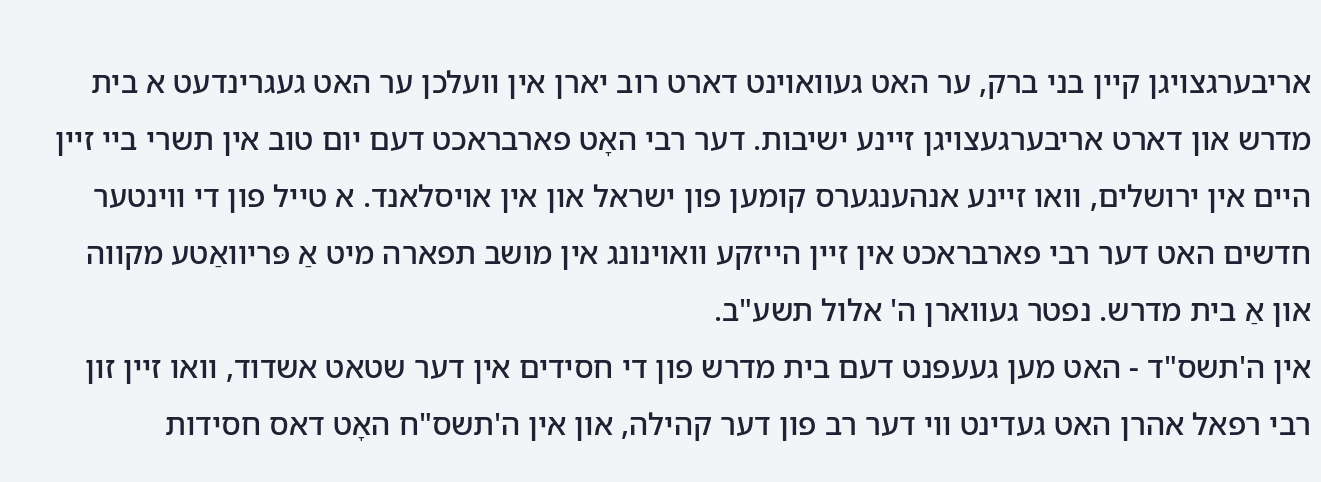אריבערגצויגן קיין בני ברק, ער האט געוואוינט דארט רוב יארן אין וועלכן ער האט געגרינדעט א בית מדרש און דארט אריבערגעצויגן זיינע ישיבות. דער רבי האָט פארבראכט דעם יום טוב אין תשרי ביי זיין היים אין ירושלים, וואו זיינע אנהענגערס קומען פון ישראל און אין אויסלאנד. א טייל פון די ווינטער חדשים האט דער רבי פארבראכט אין זיין הייזקע וואוינונג אין מושב תפארה מיט אַ פּריוואַטע מקווה און אַ בית מדרש. נפטר געווארן ה' אלול תשע"ב.
אין ה'תשס"ד - האט מען געעפנט דעם בית מדרש פון די חסידים אין דער שטאט אשדוד, וואו זיין זון רבי רפאל אהרן האט געדינט ווי דער רב פון דער קהילה, און אין ה'תשס"ח האָט דאס חסידות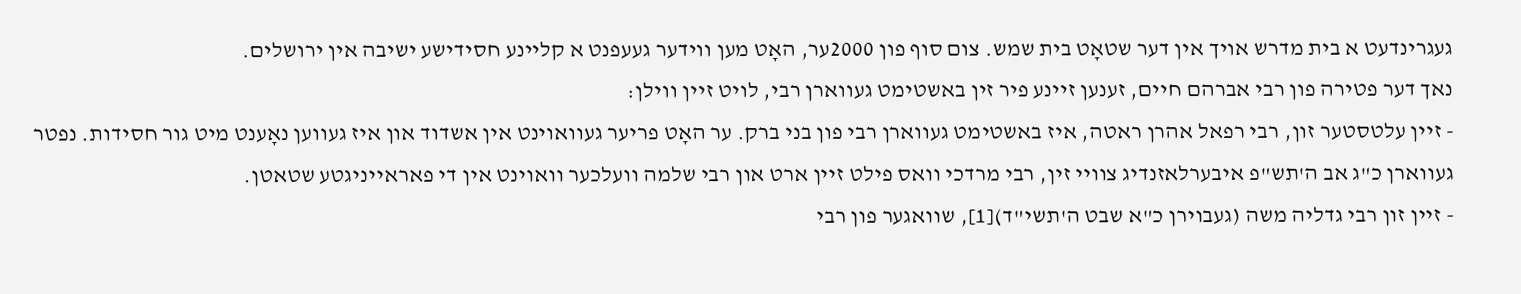געגרינדעט א בית מדרש אויך אין דער שטאָט בית שמש. צום סוף פון 2000ער, האָט מען ווידער געעפנט א קליינע חסידישע ישיבה אין ירושלים.
נאך דער פטירה פון רבי אברהם חיים, זענען זיינע פיר זין באשטימט געווארן רבי, לויט זיין ווילן:
- זיין עלטסטער זון, רבי רפאל אהרן ראטה, איז באשטימט געווארן רבי פון בני ברק. ער האָט פריער געוואוינט אין אשדוד און איז געווען נאָענט מיט גור חסידות. נפטר געווארן כ"ג אב ה'תש"פ איבערלאזנדיג צוויי זין, רבי מרדכי וואס פילט זיין ארט און רבי שלמה וועלכער וואוינט אין די פאראייניגטע שטאטן.
- זיין זון רבי גדליה משה (געבוירן כ"א שבט ה'תשי"ד)[1], שוואגער פון רבי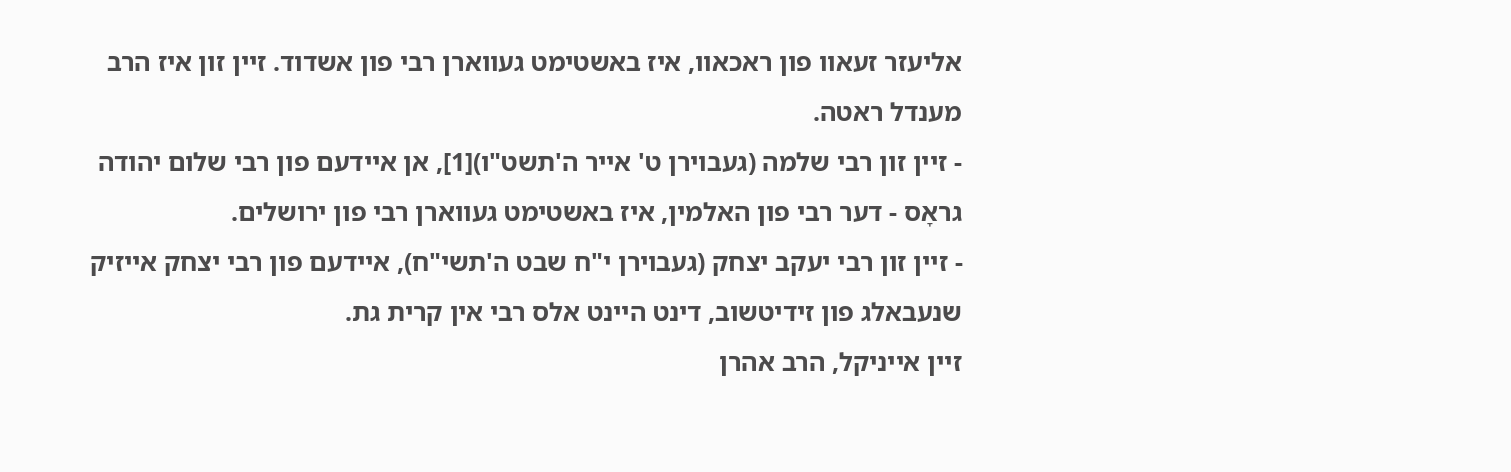אליעזר זעאוו פון ראכאוו, איז באשטימט געווארן רבי פון אשדוד. זיין זון איז הרב מענדל ראטה.
- זיין זון רבי שלמה (געבוירן ט' אייר ה'תשט"ו)[1], אן איידעם פון רבי שלום יהודה גראָס - דער רבי פון האלמין, איז באשטימט געווארן רבי פון ירושלים.
- זיין זון רבי יעקב יצחק (געבוירן י"ח שבט ה'תשי"ח), איידעם פון רבי יצחק אייזיק שנעבאלג פון זידיטשוב, דינט היינט אלס רבי אין קרית גת.
זיין אייניקל, הרב אהרן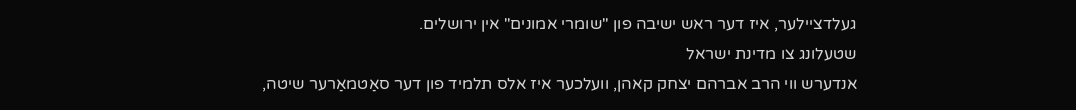געלדציילער, איז דער ראש ישיבה פון "שומרי אמונים" אין ירושלים.
שטעלונג צו מדינת ישראל
אנדערש ווי הרב אברהם יצחק קאהן, וועלכער איז אלס תלמיד פון דער סאַטמאַרער שיטה,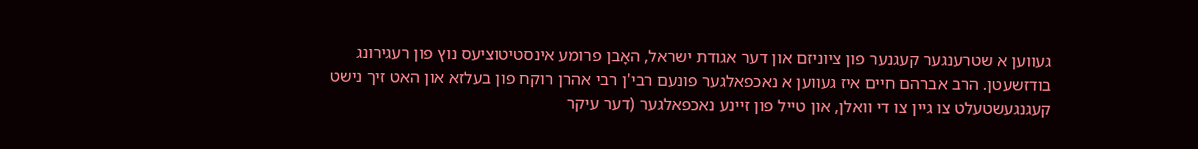געווען א שטרענגער קעגנער פון ציוניזם און דער אגודת ישראל, האָבן פרומע אינסטיטוציעס נוץ פון רעגירונג בודזשעטן. הרב אברהם חיים איז געווען א נאכפאלגער פונעם רבי'ן רבי אהרן רוקח פון בעלזא און האט זיך נישט קעגנגעשטעלט צו גיין צו די וואלן, און טייל פון זיינע נאכפאלגער (דער עיקר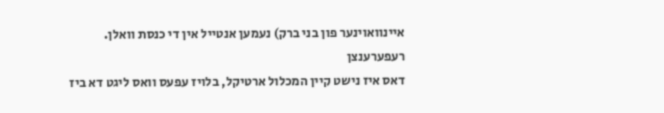איינוואוינער פון בני ברק) נעמען אנטייל אין די כנסת וואלן.
רעפערענצן
דאס איז נישט קיין המכלול ארטיקל, בלויז עפעס וואס ליגט דא ביז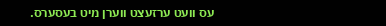עס וועט ערזעצט ווערן מיט בעסערס.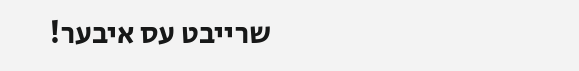שרייבט עס איבער!